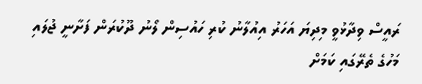ރައީސް ވިދާޅުވީ މިދިޔަ އަހަރު އިއުލާނު ކުރި ހައުސިން ލޯނު ދޫކުރަން ފަށާނީ ޖުލައި މަހުގެ ތެރޭގައި ކަމަށް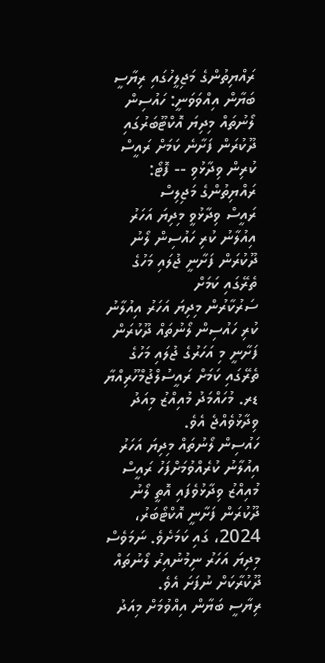ރައްޔިތުންގެ މަޖިލީހުގައި ރިޔާސީ ބަޔާން އިއްވަވަނީ: ހައުސިން ލޯނުތައް މިދިޔަ އޮކްޓޫބަރުގައި ދޫކުރަން ފަށާނެ ކަމަށް ރައީސް ކުރިން ވިދާޅުވި -- ފޮޓޯ: ރައްޔިތުންގެ މަޖިލިސް
ރައީސް ވިދާޅުވީ މިދިޔަ އަހަރު އިއުލާނު ކުރި ހައުސިން ލޯނު ދޫކުރަން ފަށާނީ ޖުލައި މަހުގެ ތެރޭގައި ކަމަށް
ސަރުކާރުން މިދިޔަ އަހަރު އިއުލާނު ކުރި ހައުސިން ލޯނުތައް ދޫކުރަން ފަށާނީ މި އަހަރުގެ ޖުލައި މަހުގެ ތެރޭގައި ކަމަށް ރައީސުލްޖުމްހޫރިއްޔާ ޑރ. މުހައްމަދު މުއިއްޒު މިއަދު ވިދާޅުވެއްޖެ އެވެ.
ހައުސިން ލޯނުތައް މިދިޔަ އަހަރު އިއުލާނު ކުރެއްވުމަށްފަހު ރައީސް މުއިއްޒު ވިދާޅުވެފައި އޮތީ ލޯނު ދޫކުރަން ފަށާނީ އޮކްޓޯބަރު، 2024، ގައި ކަމަށެވެ. ނަމަވެސް މިދިޔަ އަހަރު ނިމުނުއިރު ލޯނުތައް ދޫކުރާކަށް ނުފަށަ އެވެ.
ރިޔާސީ ބަޔާން އިއްވުމަށް މިއަދު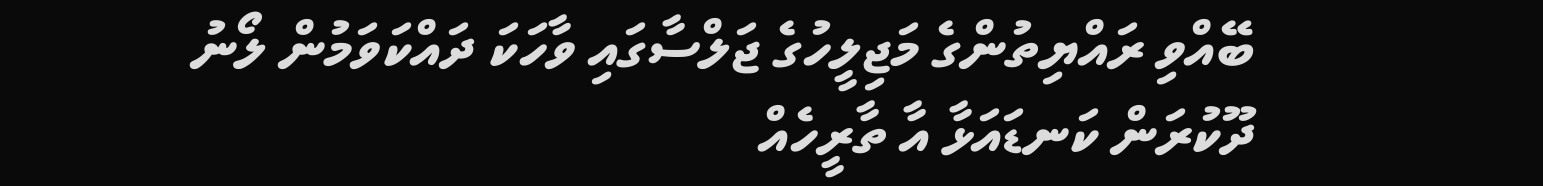ބޭއްވި ރައްޔިތުންގެ މަޖިލީހުގެ ޖަލްސާގައި ވާހަކަ ދައްކަވަމުން ލޯނު ދޫކުރަން ކަނޑައަޅާ އާ ތާރީހެއް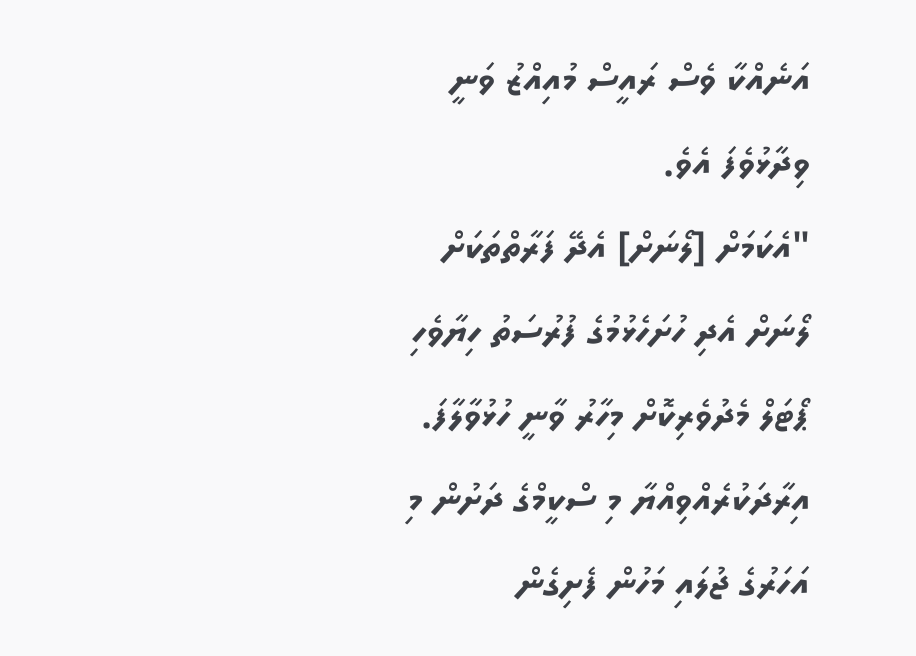އަނެއްކާ ވެސް ރައީސް މުއިއްޒު ވަނީ ވިދާޅުވެފަ އެވެ.
"އެކަމަށް [ލޯނަށް] އެދޭ ފަރާތްތަކަށް ލޯނަށް އެދި ހުށަހެޅުމުގެ ފުރުސަތު ހިޔާވެހި ޕޯޓަލް މެދުވެރިކޮށް މިހާރު ވާނީ ހުޅުވާލާފަ. އިރާދަކުރެއްވިއްޔާ މި ސްކީމްގެ ދަށުން މި އަހަރުގެ ޖުލައި މަހުން ފެށިގެން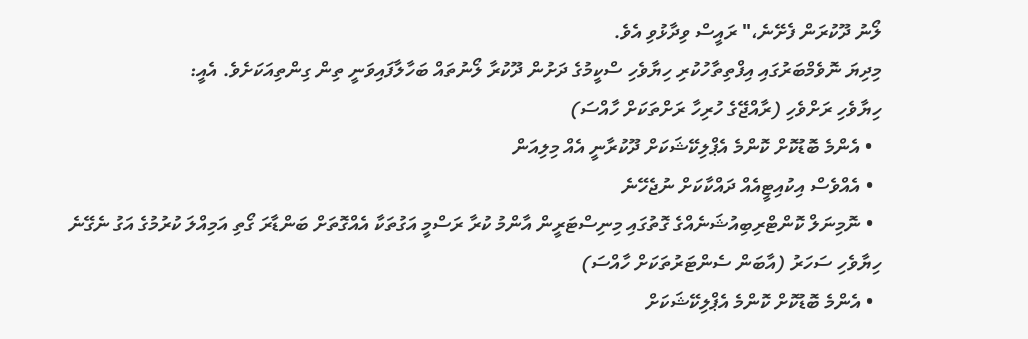ލޯނު ދޫކުރަން ފެށޭނެ،" ރައީސް ވިދާޅުވި އެވެ.
މިދިޔަ ނޮވެމްބަރުގައި އިފްތިތާހުކުރި ހިޔާވެހި ސްކީމުގެ ދަށުން ދޫކުރާ ލޯނުތައް ބަހާލާފައިވަނީ ތިން ގިންތިއަކަށެވެ. އެއީ:
ހިޔާވެހި ރަށްވެހި (ރާއްޖޭގެ ހުރިހާ ރަށްތަކަށް ހާއްސަ)
  • އެންމެ ބޮޑުކޮށް ކޮންމެ އެޕްލިކޭޝަކަށް ދޫކުރާނީ އެއް މިލިއަން
  • އެއްވެސް އިކުއިޓީއެއް ދައްކާކަށް ނުޖެހޭނެ
  • ނޮމިނަލް ކޮންޓްރިބިއުޝަނެއްގެ ގޮތުގައި މިނިސްޓަރީން އާންމު ކުރާ ރަސްމީ އަގުތަކާ އެއްގޮތަށް ބަންޑާރަ ގޯތި އަމިއްލަ ކުރުމުގެ އަގު ނެގޭނެ
ހިޔާވެހި ސަހަރު (އާބަން ސެންޓަރުތަކަށް ހާއްސަ)
  • އެންމެ ބޮޑުކޮށް ކޮންމެ އެޕްލިކޭޝަކަށް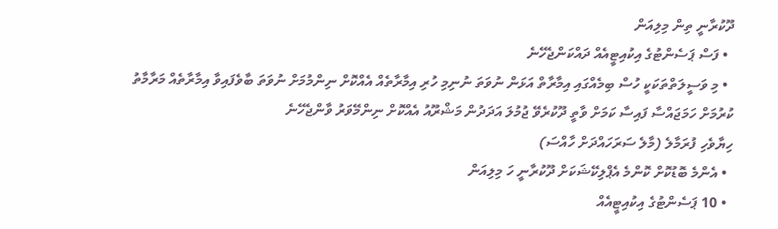ދޫކުރާނީ ތިން މިލިއަން
  • ފަސް ޕަސެންޓުގެ އިކުއިޓީއެއް ދައްކަންޖެހޭނެ
  • މި ވަސީލަތްތަކަކީ ހުސް ބިމެއްގައި އިމާރާތް އަޅަން ނުވަތަ ނުނިމި ހުރި އިމާރާތެއް އެއްކޮށް ނިންމުމަށް ނުވަތަ ބާވެފައިވާ އިމާރާތެއް މަރާމާތު ކުރުމަށް ހަމަޖައްސާ ފައިސާ ކަމަށް ވާތީ ދޫކުރެވޭ ޖުމުލަ އަދަދުން މަޝްރޫއު އެއްކޮށް ނިންމޭވަރު ވާންޖެހޭނެ
ހިޔާވެހި ފުރަމާލެ (މާލެ ސަރަހައްދަށް ހާއްސަ)
  • އެންމެ ބޮޑުކޮށް ކޮންމެ އެޕްލިކޭޝަކަށް ދޫކުރާނީ ހަ މިލިއަން
  • 10 ޕަސެންޓުގެ އިކުއިޓީއެއް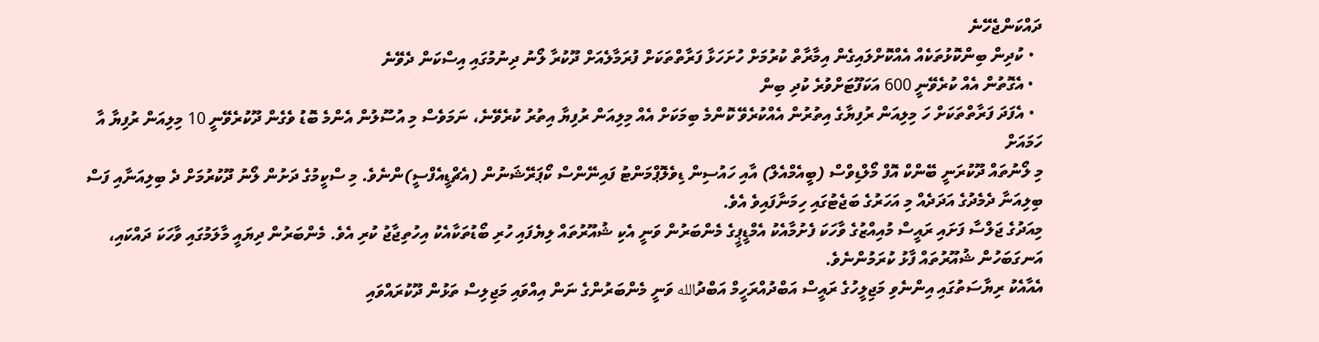ދައްކަންޖެހޭނެ
  • ކުދިން ބިންކޮޅުތަކެއް އެއްކޮށްލައިގެން އިމާރާތް ކުރުމަށް ހުށަހަޅާ ފަރާތްތަކަށް ފުރަމާލެއަށް ދޫކުރާ ލޯނު ދިނުމުގައި އިސްކަން ދެވޭނެ
  • އެގޮތުން އެއް ކުރެވޭނީ 600 އަކަފޫޓަށްވުރެ ކުދި ބިން
  • އެފަދަ ފަރާތްތަކަށް ހަ މިލިއަން ރުފިޔާގެ އިތުރުން އެއްކުރެވޭ ކޮންމެ ބިމަކަށް އެއް މިލިއަން ރުފިޔާ އިތުރު ކުރެވޭނެ، ނަމަވެސް މި އުސޫލުން އެންމެ ބޮޑު ވެގެން ދޫކުރެވޭނީ 10 މިލިއަން ރުފިޔާ އާ ހަމައަށް
މި ލޯނުތައް ދޫކުރަނީ ބޭންކް އޮފް މޯލްޑިވްސް (ބީއެމްއެލް) އާއި ހައުސިން ޑިވެލޮޕްމަންޓު ފައިނޭންސް ކޯޕަރޭޝަނުން (އެޗްޑީއެފްސީ)ންނެވެ. މި ސްކީމުގެ ދަށުން ލޯނު ދޫކުރުމަށް ދެ ބިލިއަނާއި ފަސް ބިލިއަނާ ދެމެދުގެ އަދަދެއް މި އަހަރުގެ ބަޖެޓުގައި ހިމަނާފައިވެ އެވެ.
މިއަދުގެ ޖަލްސާ ފަށައި ރައީސް މުއިއްޒުގެ ވާހަކަ ފެށުމާއެކު އެމްޑީޕީގެ މެންބަރުން ވަނީ އެކި ޝުއޫރުތައް ލިޔެފައި ހުރި ބޯޑުތަކާއެކު އިހުތިޖާޖު ކުރި އެވެ. މެންބަރުން ދިޔައީ މާލަމުގައި ވާހަކަ ދައްކައި، އަނގަބަހުން ޝުއޫރުތައް ފާޅު ކުރަމުންނެވެ.
އެއާއެކު ރިޔާސަތުގައި އިންނެވި މަޖިލީހުގެ ރައީސް އަބްދުއްރަހީމް އަބްދުالله ވަނީ މެންބަރުންގެ ނަން އިއްވައި މަޖިލިސް ތަޅުން ދޫކުރައްވައި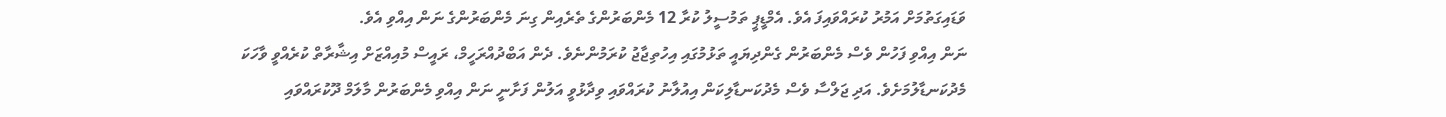ވަޑައިގަތުމަށް އަމުރު ކުރައްވައިފަ އެވެ. އެމްޑީޕީ ތަމުސީލު ކުރާ 12 މެންބަރުންގެ ތެރެއިން ގިނަ މެންބަރުންގެ ނަން އިއްވި އެވެ.
ނަން އިއްވި ފަހުން ވެސް މެންބަރުން ގެންދިޔައީ ތަޅުމުގައި އިހުތިޖާޖު ކުރަމުންނެވެ. ދެން އަބްދުއްރަހީމް، ރައީސް މުއިއްޒަށް އިޝާރާތް ކުރެއްވީ ވާހަކަ މެދުކަނޑާލުމަށެވެ. އަދި ޖަލްސާ ވެސް މެދުކަނޑާލިކަން އިއުލާނު ކުރައްވައި ވިދާޅުވީ އަލުން ފަށާނީ ނަން އިއްވި މެންބަރުން މާލަމް ދޫކުރައްވައި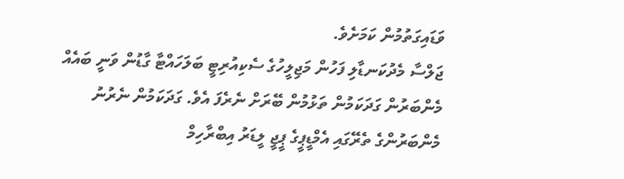ވަޑައިގަތުމުން ކަމަށެވެ.
ޖަލްސާ މެދުކަނޑާލި ފަހުން މަޖިލީހުގެ ސެކިއުރިޓީ ބަލަހައްޓާ ގާޑުން ވަނީ ބައެއް މެންބަރުން ގަދަކަމުން ތަޅުމުން ބޭރަށް ނެރެފަ އެވެ. ގަދަކަމުން ނެރުނު މެންބަރުންގެ ތެރޭގައި އެމްޑީޕީގެ ޕީޖީ ލީޑަރު އިބްރާހިމް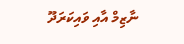ނާޒިމް އާއި ވައިކަރަދޫ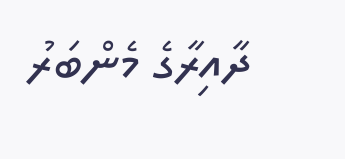ދާއިރާގެ މެންބަރު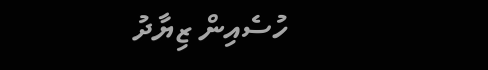ހުސެއިން ޒިޔާދު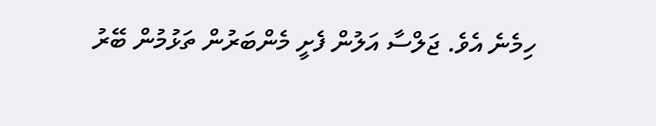ހިމެނެ އެވެ. ޖަލްސާ އަލުން ފެށީ މެންބަރުން ތަޅުމުން ބޭރު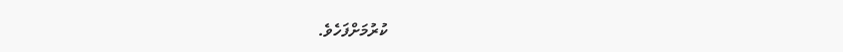ކުރުމަށްފަހެވެ.